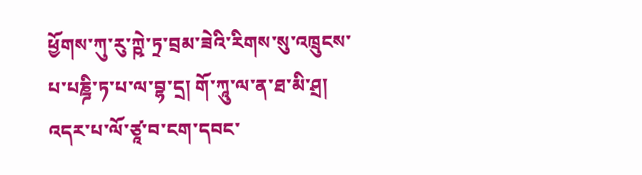ཕྱོགས་ཀུ་རུ་ཀྵེ་ཏྲ་བྲམ་ཟེའི་རིགས་སུ་འཁྲུངས་པ་པཎྜི་ཏ་པ་ལ་བྷ་དྲ། གོ་ཀཱུ་ལ་ན་ཐ་མི་ཤྲ། འདར་པ་ལོ་ཙཱ་བ་ངག་དབང་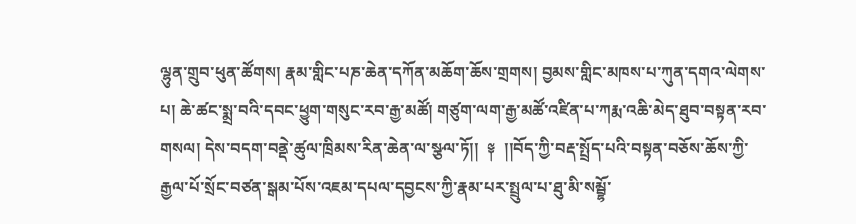ལྷུན་གྲུབ་ཕུན་ཚོགས། རྣམ་གླིང་པཎ་ཆེན་དཀོན་མཆོག་ཆོས་གྲགས། བྱམས་གླིང་མཁས་པ་ཀུན་དགའ་ལེགས་པ། ཆེ་ཚང་སྨྲ་བའི་དབང་ཕྱུག་གསུང་རབ་རྒྱ་མཚོ། གཙུག་ལག་རྒྱ་མཚོ་འཛིན་པ་ཀརྨ་འཆི་མེད་ཐུབ་བསྟན་རབ་གསལ། དེས་བདག་བནྡེ་ཚུལ་ཁྲིམས་རིན་ཆེན་ལ་སྩལ་ཏོ།།  ༈  །།བོད་ཀྱི་བརྡ་སྤྲོད་པའི་བསྟན་བཅོས་ཆོས་ཀྱི་རྒྱལ་པོ་སྲོང་བཙན་སྒམ་པོས་འཇམ་དཔལ་དབྱངས་ཀྱི་རྣམ་པར་སྤྲུལ་པ་ཐུ་མི་སམྦྷོ་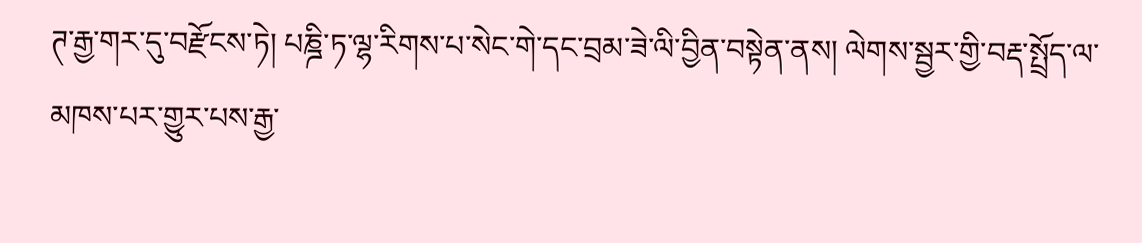ཊ་རྒྱ་གར་དུ་བརྫོངས་ཏེ། པཎྜི་ཏ་ལྷ་རིགས་པ་སེང་གེ་དང་བྲམ་ཟེ་ལི་བྱིན་བསྟེན་ནས། ལེགས་སྦྱར་གྱི་བརྡ་སྤྲོད་ལ་མཁས་པར་གྱུར་པས་རྒྱ་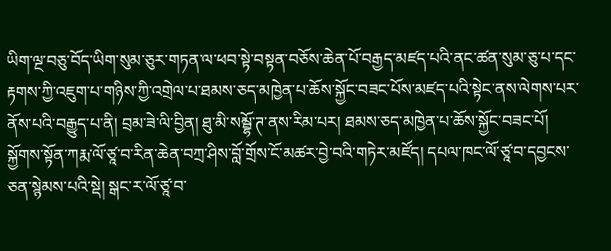ཡིག་ལྔ་བཅུ་བོད་ཡིག་སུམ་ཅུར་གཏན་ལ་ཕབ་སྟེ་བསྟན་བཅོས་ཆེན་པོ་བརྒྱད་མཛད་པའི་ནང་ཚན་སུམ་ཅུ་པ་དང་རྟགས་ཀྱི་འཇུག་པ་གཉིས་ཀྱི་འགྲེལ་པ་ཐམས་ཅད་མཁྱེན་པ་ཆོས་སྐྱོང་བཟང་པོས་མཛད་པའི་སྟེང་ནས་ལེགས་པར་ནོས་པའི་བརྒྱུད་པ་ནི། བྲམ་ཟེ་ལི་བྱིན། ཐུ་མི་སམྦྷོ་ཊ་ནས་རིམ་པར། ཐམས་ཅད་མཁྱེན་པ་ཆོས་སྐྱོང་བཟང་པོ། སྐྱོགས་སྟོན་ཀརྨ་ལོ་ཙཱ་བ་རིན་ཆེན་བཀྲ་ཤིས་བློ་གྲོས་ངོ་མཚར་བྱེ་བའི་གཏེར་མཛོད། དཔལ་ཁང་ལོ་ཙཱ་བ་དབྱངས་ཅན་སྙེམས་པའི་སྡེ། སྒང་ར་ལོ་ཙཱ་བ་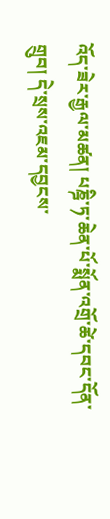འོད་ཟེར་རྒྱལ་མཚན། པཎྜི་ཏ་ཆེན་པོ་སྨོན་འགྲོ་ཚེ་དབང་དོན་གྲུབ། དེ་སྲས་འཇམ་དབྱངས་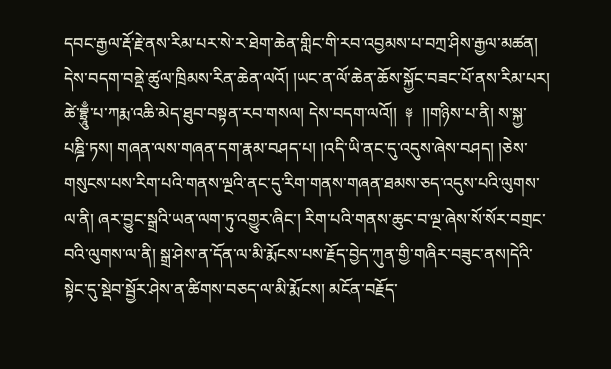དབང་རྒྱལ་རྡོ་རྗེ་ནས་རིམ་པར་སེ་ར་ཐེག་ཆེན་གླིང་གི་རབ་འབྱམས་པ་བཀྲ་ཤིས་རྒྱལ་མཚན། དེས་བདག་བནྡེ་ཚུལ་ཁྲིམས་རིན་ཆེན་ལའོ། །ཡང་ན་ལོ་ཆེན་ཆོས་སྐྱོང་བཟང་པོ་ནས་རིམ་པར། ཚེ་བྷྲཱུྃ་པ་ཀརྨ་འཆི་མེད་ཐུབ་བསྟན་རབ་གསལ། དེས་བདག་ལའོ།།  ༈  །།གཉིས་པ་ནི། ས་སྐྱ་པཎྜི་ཏས། གཞན་ལས་གཞན་དག་རྣམ་བཤད་པ། །འདི་ཡི་ནང་དུ་འདུས་ཞེས་བཤད། །ཅེས་གསུངས་པས་རིག་པའི་གནས་ལྔའི་ནང་དུ་རིག་གནས་གཞན་ཐམས་ཅད་འདུས་པའི་ལུགས་ལ་ནི། ཞར་བྱུང་སྒྲའི་ཡན་ལག་ཏུ་འགྱུར་ཞིང་། རིག་པའི་གནས་ཆུང་བ་ལྔ་ཞེས་སོ་སོར་བགྲང་བའི་ལུགས་ལ་ནི། སྒྲ་ཤེས་ན་དོན་ལ་མི་རྨོངས་པས་རྗོད་བྱེད་ཀུན་གྱི་གཞིར་བཟུང་ནས།དེའི་སྟེང་དུ་སྡེབ་སྦྱོར་ཤེས་ན་ཚིགས་བཅད་ལ་མི་རྨོངས། མངོན་བརྗོད་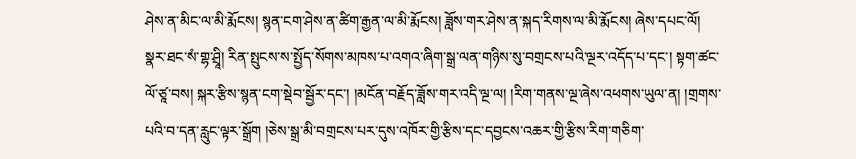ཤེས་ན་མིང་ལ་མི་རྨོངས། སྙན་ངག་ཤེས་ན་ཚིག་རྒྱན་ལ་མི་རྨོངས། ཟློས་གར་ཤེས་ན་སྐད་རིགས་ལ་མི་རྨོངས། ཞེས་དཔང་ལོ། སྣར་ཐང་སཾ་གྷ་ཤྲཱི། རིན་སྤུངས་ས་སྤྱོད་སོགས་མཁས་པ་འགའ་ཞིག་སྒྲ་ལན་གཉིས་སུ་བགྲངས་པའི་ལྔར་འདོད་པ་དང་། སྟག་ཚང་ལོ་ཙཱ་བས། སྐར་རྩིས་སྙན་ངག་སྡེབ་སྦྱོར་དང་། །མངོན་བརྗོད་ཟློས་གར་འདི་ལྔ་ལ། །རིག་གནས་ལྔ་ཞེས་འཕགས་ཡུལ་ན། །གྲགས་པའི་བ་དན་རླུང་ལྟར་སྒྲོག །ཅེས་སྒྲ་མི་བགྲངས་པར་དུས་འཁོར་གྱི་རྩིས་དང་དབྱངས་འཆར་གྱི་རྩིས་རིག་གཅིག་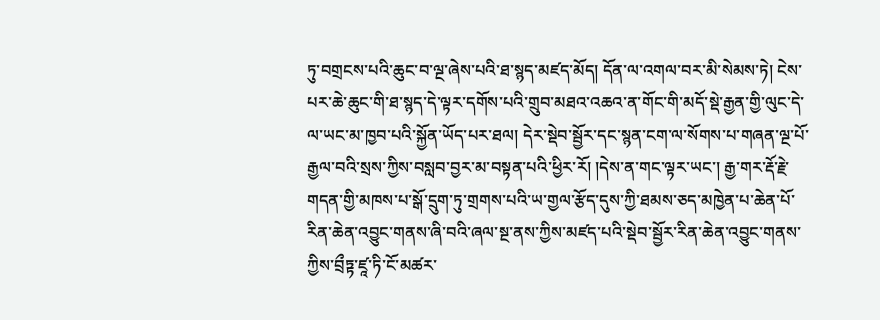ཏུ་བགྲངས་པའི་ཆུང་བ་ལྔ་ཞེས་པའི་ཐ་སྙད་མཛད་མོད། དོན་ལ་འགལ་བར་མི་སེམས་ཏེ། ངེས་པར་ཆེ་ཆུང་གི་ཐ་སྙད་དེ་ལྟར་དགོས་པའི་གྲུབ་མཐའ་འཆའ་ན་གོང་གི་མདོ་སྡེ་རྒྱན་གྱི་ལུང་དེ་ལ་ཡང་མ་ཁྱབ་པའི་སྐྱོན་ཡོད་པར་ཐལ། དེར་སྡེབ་སྦྱོར་དང་སྙན་ངག་ལ་སོགས་པ་གཞན་ལྔ་པོ་རྒྱལ་བའི་སྲས་ཀྱིས་བསླབ་བྱར་མ་བསྟན་པའི་ཕྱིར་རོ། །དེས་ན་གང་ལྟར་ཡང་། རྒྱ་གར་རྡོ་རྗེ་གདན་གྱི་མཁས་པ་སྒོ་དྲུག་ཏུ་གྲགས་པའི་ཡ་གྱལ་རྩོད་དུས་ཀྱི་ཐམས་ཅད་མཁྱེན་པ་ཆེན་པོ་རིན་ཆེན་འབྱུང་གནས་ཞི་བའི་ཞལ་སྔ་ནས་ཀྱིས་མཛད་པའི་སྡེབ་སྦྱོར་རིན་ཆེན་འབྱུང་གནས་ཀྱིས་བྲྀཏྟ་ཛཱ་ཏི་ངོ་མཚར་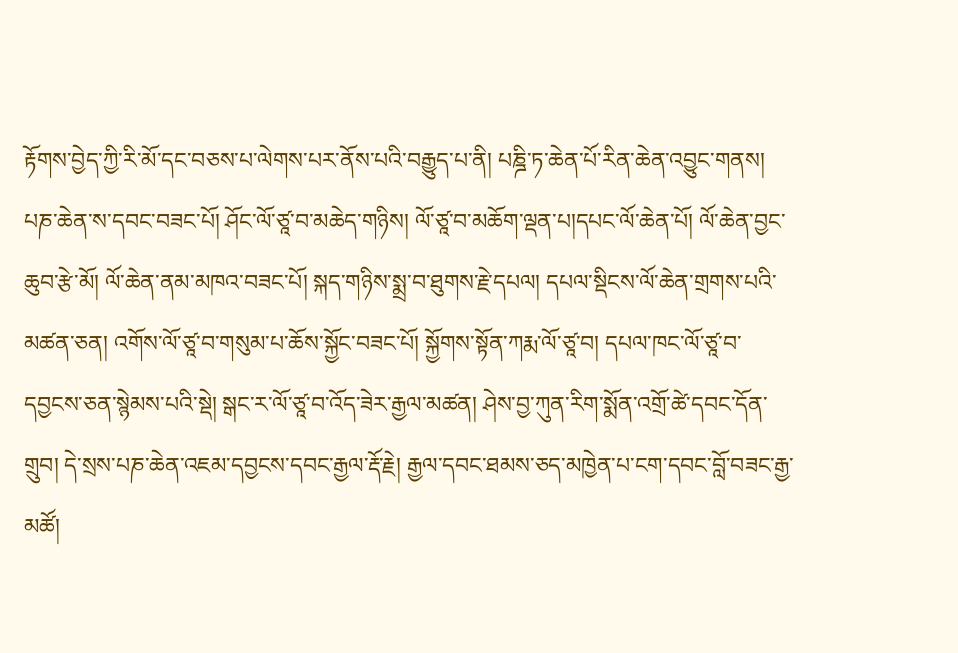རྟོགས་བྱེད་ཀྱི་རི་མོ་དང་བཅས་པ་ལེགས་པར་ནོས་པའི་བརྒྱུད་པ་ནི། པཎྜི་ཏ་ཆེན་པོ་རིན་ཆེན་འབྱུང་གནས། པཎ་ཆེན་ས་དབང་བཟང་པོ། ཤོང་ལོ་ཙཱ་བ་མཆེད་གཉིས། ལོ་ཙཱ་བ་མཆོག་ལྡན་པ།དཔང་ལོ་ཆེན་པོ། ལོ་ཆེན་བྱང་ཆུབ་རྩེ་མོ། ལོ་ཆེན་ནམ་མཁའ་བཟང་པོ། སྐད་གཉིས་སྨྲ་བ་ཐུགས་རྗེ་དཔལ། དཔལ་སྡིངས་ལོ་ཆེན་གྲགས་པའི་མཚན་ཅན། འགོས་ལོ་ཙཱ་བ་གསུམ་པ་ཆོས་སྐྱོང་བཟང་པོ། སྐྱོགས་སྟོན་ཀརྨ་ལོ་ཙཱ་བ། དཔལ་ཁང་ལོ་ཙཱ་བ་དབྱངས་ཅན་སྙེམས་པའི་སྡེ། སྒང་ར་ལོ་ཙཱ་བ་འོད་ཟེར་རྒྱལ་མཚན། ཤེས་བྱ་ཀུན་རིག་སྨོན་འགྲོ་ཚེ་དབང་དོན་གྲུབ། དེ་སྲས་པཎ་ཆེན་འཇམ་དབྱངས་དབང་རྒྱལ་རྡོ་རྗེ། རྒྱལ་དབང་ཐམས་ཅད་མཁྱེན་པ་ངག་དབང་བློ་བཟང་རྒྱ་མཚོ།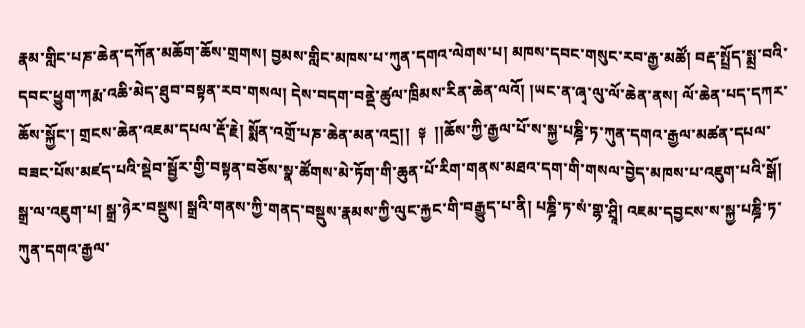རྣམ་གླིང་པཎ་ཆེན་དཀོན་མཆོག་ཆོས་གྲགས། བྱམས་གླིང་མཁས་པ་ཀུན་དགའ་ལེགས་པ། མཁས་དབང་གསུང་རབ་རྒྱ་མཚོ། བརྡ་སྤྲོད་སྨྲ་བའི་དབང་ཕྱུག་ཀརྨ་འཆི་མེད་ཐུབ་བསྟན་རབ་གསལ། དེས་བདག་བནྡེ་ཚུལ་ཁྲིམས་རིན་ཆེན་ལའོ། །ཡང་ན་ཞྭ་ལུ་ལོ་ཆེན་ནས། ལོ་ཆེན་པད་དཀར་ཆོས་སྐྱོང་། གྲངས་ཆེན་འཇམ་དཔལ་རྡོ་རྗེ། སྨོན་འགྲོ་པཎ་ཆེན་མན་འདྲ།།  ༈  །།ཆོས་ཀྱི་རྒྱལ་པོ་ས་སྐྱ་པཎྜི་ཏ་ཀུན་དགའ་རྒྱལ་མཚན་དཔལ་བཟང་པོས་མཛད་པའི་སྡེབ་སྦྱོར་གྱི་བསྟན་བཅོས་སྣ་ཚོགས་མེ་ཏོག་གི་ཆུན་པོ་རིག་གནས་མཐའ་དག་གི་གསལ་བྱེད་མཁས་པ་འཇུག་པའི་སྒོ། སྒྲ་ལ་འཇུག་པ། སྒྲ་ཉེར་བསྡུས། སྒྲའི་གནས་ཀྱི་གནད་བསྡུས་རྣམས་ཀྱི་ལུང་རྐྱང་གི་བརྒྱུད་པ་ནི། པཎྜི་ཏ་སཾ་གྷ་ཤྲཱི། འཇམ་དབྱངས་ས་སྐྱ་པཎྜི་ཏ་ཀུན་དགའ་རྒྱལ་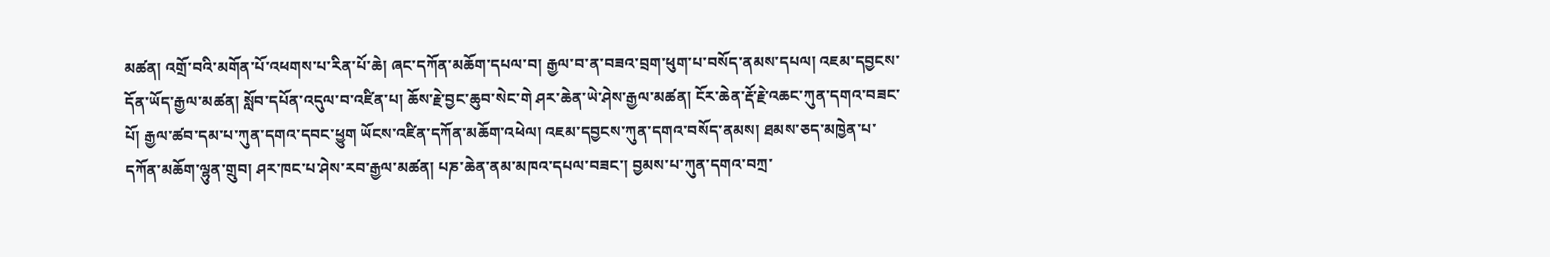མཚན། འགྲོ་བའི་མགོན་པོ་འཕགས་པ་རིན་པོ་ཆེ། ཞང་དཀོན་མཆོག་དཔལ་བ། རྒྱལ་བ་ན་བཟའ་བྲག་ཕུག་པ་བསོད་ནམས་དཔལ། འཇམ་དབྱངས་དོན་ཡོད་རྒྱལ་མཚན། སློབ་དཔོན་འདུལ་བ་འཛིན་པ། ཆོས་རྗེ་བྱང་ཆུབ་སེང་གེ ཤར་ཆེན་ཡེ་ཤེས་རྒྱལ་མཚན། ངོར་ཆེན་རྡོ་རྗེ་འཆང་ཀུན་དགའ་བཟང་པོ། རྒྱལ་ཚབ་དམ་པ་ཀུན་དགའ་དབང་ཕྱུག ཡོངས་འཛིན་དཀོན་མཆོག་འཕེལ། འཇམ་དབྱངས་ཀུན་དགའ་བསོད་ནམས། ཐམས་ཅད་མཁྱེན་པ་དཀོན་མཆོག་ལྷུན་གྲུབ། ཤར་ཁང་པ་ཤེས་རབ་རྒྱལ་མཚན། པཎ་ཆེན་ནམ་མཁའ་དཔལ་བཟང་། བྱམས་པ་ཀུན་དགའ་བཀྲ་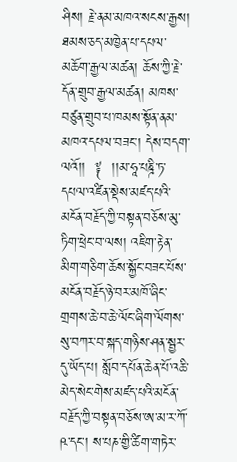ཤིས། རྗེ་ནམ་མཁའ་སངས་རྒྱས། ཐམས་ཅད་མཁྱེན་པ་དཔལ་མཆོག་རྒྱལ་མཚན། ཆོས་ཀྱི་རྗེ་དོན་གྲུབ་རྒྱལ་མཚན། མཁས་བཙུན་གྲུབ་པ་ཁམས་སྟོན་ནམ་མཁའ་དཔལ་བཟང་། དེས་བདག་ལའོ།།  ༈  །།མ་ཧཱ་པཎྜི་ཏ་དཔལ་འཛིན་སྡེས་མཛད་པའི་མངོན་བརྗོད་ཀྱི་བསྟན་བཅོས་མུ་ཏིག་ཕྲེང་བ་ལས། འཇིག་རྟེན་མིག་གཅིག་ཆོས་སྐྱོང་བཟང་པོས་མངོན་བརྗོད་ཉེ་བར་མཁོ་ཞིང་གྲགས་ཆེ་བ་ཆེ་ལོང་ཞིག་ལོགས་སུ་བཀར་བ་སྐད་གཉིས་ཤན་སྦྱར་དུ་ཡོད་པ། སློབ་དཔོན་ཆེན་པོ་འཆི་མེད་སེང་གེས་མཛད་པའི་མངོན་བརྗོད་ཀྱི་བསྟན་བཅོས་ཨ་མ་ར་ཀོ་ཥ་དང་། ས་པཎ་གྱི་ཚིག་གཏེར་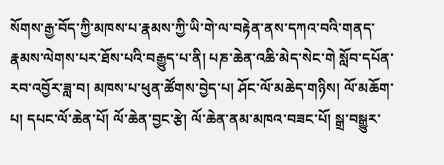སོགས་རྒྱ་བོད་ཀྱི་མཁས་པ་རྣམས་ཀྱི་ཡི་གེ་ལ་བརྟེན་ནས་དཀའ་བའི་གནད་རྣམས་ལེགས་པར་ཐོས་པའི་བརྒྱུད་པ་ནི། པཎ་ཆེན་འཆི་མེད་སེང་གེ སློབ་དཔོན་རབ་འབྱོར་ཟླ་བ། མཁས་པ་ཕུན་ཚོགས་བྱེད་པ། ཤོང་ལོ་མཆེད་གཉིས། ལོ་མཆོག་པ། དཔང་ལོ་ཆེན་པོ། ལོ་ཆེན་བྱང་རྩེ། ལོ་ཆེན་ནམ་མཁའ་བཟང་པོ། སྒྲ་བསྒྱུར་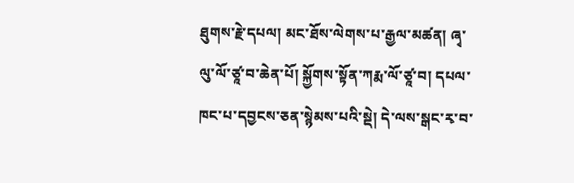ཐུགས་རྗེ་དཔལ། མང་ཐོས་ལེགས་པ་རྒྱལ་མཚན། ཞྭ་ལུ་ལོ་ཙཱ་བ་ཆེན་པོ། སྐྱོགས་སྟོན་ཀརྨ་ལོ་ཙཱ་བ། དཔལ་ཁང་པ་དབྱངས་ཅན་སྙེམས་པའི་སྡེ། དེ་ལས་སྒང་རྭ་བ་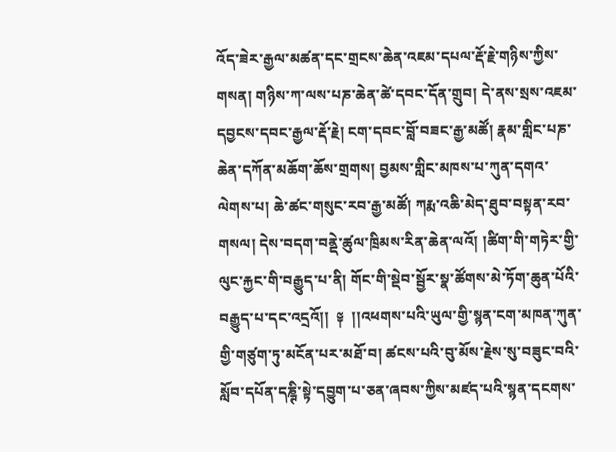འོད་ཟེར་རྒྱལ་མཚན་དང་གྲངས་ཆེན་འཇམ་དཔལ་རྡོ་རྗེ་གཉིས་ཀྱིས་གསན། གཉིས་ཀ་ལས་པཎ་ཆེན་ཚེ་དབང་དོན་གྲུབ། དེ་ནས་སྲས་འཇམ་དབྱངས་དབང་རྒྱལ་རྡོ་རྗེ། ངག་དབང་བློ་བཟང་རྒྱ་མཚོ། རྣམ་གླིང་པཎ་ཆེན་དཀོན་མཆོག་ཆོས་གྲགས། བྱམས་གླིང་མཁས་པ་ཀུན་དགའ་ལེགས་པ། ཆེ་ཚང་གསུང་རབ་རྒྱ་མཚོ། ཀརྨ་འཆི་མེད་ཐུབ་བསྟན་རབ་གསལ། དེས་བདག་བནྡེ་ཚུལ་ཁྲིམས་རིན་ཆེན་ལའོ། །ཚིག་གི་གཏེར་གྱི་ལུང་རྐྱང་གི་བརྒྱུད་པ་ནི། གོང་གི་སྡེབ་སྦྱོར་སྣ་ཚོགས་མེ་ཏོག་ཆུན་པོའི་བརྒྱུད་པ་དང་འདྲའོ།།  ༈  །།འཕགས་པའི་ཡུལ་གྱི་སྙན་ངག་མཁན་ཀུན་གྱི་གཙུག་ཏུ་མངོན་པར་མཐོ་བ། ཚངས་པའི་བུ་མོས་རྗེས་སུ་བཟུང་བའི་སློབ་དཔོན་དཎྚི་སྟེ་དབྱུག་པ་ཅན་ཞབས་ཀྱིས་མཛད་པའི་སྙན་དངགས་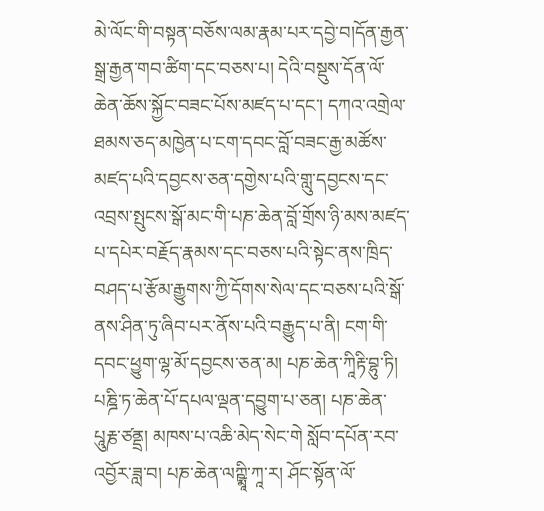མེ་ལོང་གི་བསྟན་བཅོས་ལམ་རྣམ་པར་དབྱེ་བ།དོན་རྒྱན་སྒྲ་རྒྱན་གབ་ཚིག་དང་བཅས་པ། དེའི་བསྡུས་དོན་ལོ་ཆེན་ཆོས་སྐྱོང་བཟང་པོས་མཛད་པ་དང་། དཀའ་འགྲེལ་ཐམས་ཅད་མཁྱེན་པ་ངག་དབང་བློ་བཟང་རྒྱ་མཚོས་མཛད་པའི་དབྱངས་ཅན་དགྱེས་པའི་གླུ་དབྱངས་དང་འབྲས་སྤུངས་སྒོ་མང་གི་པཎ་ཆེན་བློ་གྲོས་ཉི་མས་མཛད་པ་དཔེར་བརྗོད་རྣམས་དང་བཅས་པའི་སྟེང་ནས་ཁྲིད་བཤད་པ་རྩོམ་རྒྱུགས་ཀྱི་དོགས་སེལ་དང་བཅས་པའི་སྒོ་ནས་ཤིན་ཏུ་ཞིབ་པར་ནོས་པའི་བརྒྱུད་པ་ནི། ངག་གི་དབང་ཕྱུག་ལྷ་མོ་དབྱངས་ཅན་མ། པཎ་ཆེན་ཀཱིརྟི་བྷུ་ཏི། པཎྜི་ཏ་ཆེན་པོ་དཔལ་ལྡན་དབྱུག་པ་ཅན། པཎ་ཆེན་པཱུརྞ་ཙནྡྲ། མཁས་པ་འཆི་མེད་སེང་གེ སློབ་དཔོན་རབ་འབྱོར་ཟླ་བ། པཎ་ཆེན་ལཀྵྨཱི་ཀཱ་ར། ཤོང་སྟོན་ལོ་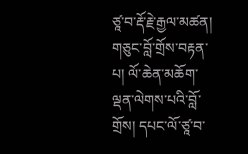ཙཱ་བ་རྡོ་རྗེ་རྒྱལ་མཚན། གཅུང་བློ་གྲོས་བརྟན་པ། ལོ་ཆེན་མཆོག་ལྡན་ལེགས་པའི་བློ་གྲོས། དཔང་ལོ་ཙཱ་བ་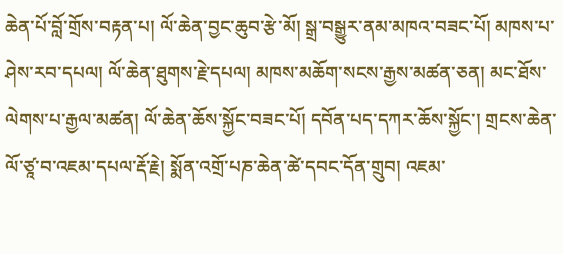ཆེན་པོ་བློ་གྲོས་བརྟན་པ། ལོ་ཆེན་བྱང་ཆུབ་རྩེ་མོ། སྒྲ་བསྒྱུར་ནམ་མཁའ་བཟང་པོ། མཁས་པ་ཤེས་རབ་དཔལ། ལོ་ཆེན་ཐུགས་རྗེ་དཔལ། མཁས་མཆོག་སངས་རྒྱས་མཚན་ཅན། མང་ཐོས་ལེགས་པ་རྒྱལ་མཚན། ལོ་ཆེན་ཆོས་སྐྱོང་བཟང་པོ། དབོན་པད་དཀར་ཆོས་སྐྱོང་། གྲངས་ཆེན་ལོ་ཙཱ་བ་འཇམ་དཔལ་རྡོ་རྗེ། སྨོན་འགྲོ་པཎ་ཆེན་ཚེ་དབང་དོན་གྲུབ། འཇམ་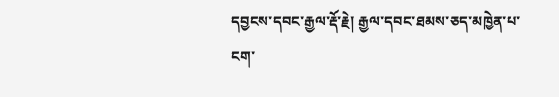དབྱངས་དབང་རྒྱལ་རྡོ་རྗེ། རྒྱལ་དབང་ཐམས་ཅད་མཁྱེན་པ་ངག་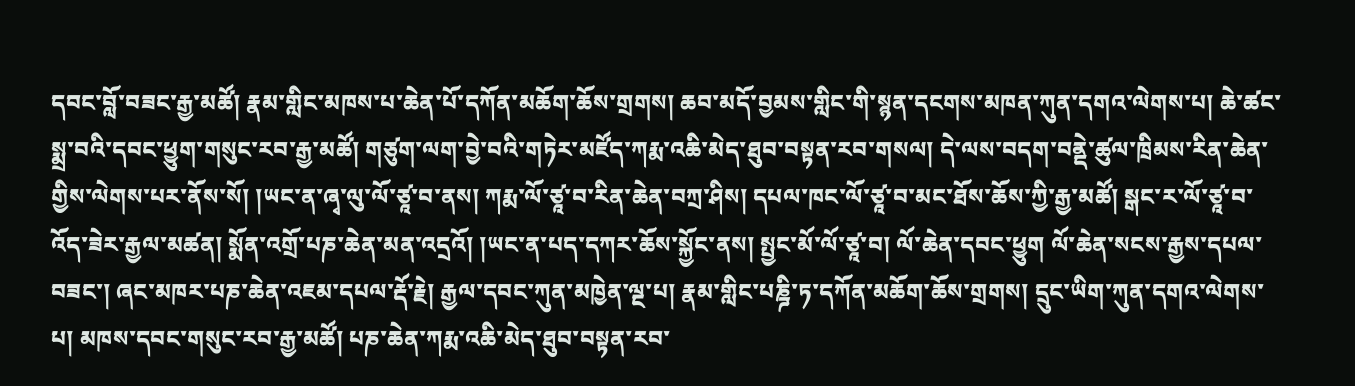དབང་བློ་བཟང་རྒྱ་མཚོ། རྣམ་གླིང་མཁས་པ་ཆེན་པོ་དཀོན་མཆོག་ཆོས་གྲགས། ཆབ་མདོ་བྱམས་གླིང་གི་སྙན་དངགས་མཁན་ཀུན་དགའ་ལེགས་པ། ཆེ་ཚང་སྨྲ་བའི་དབང་ཕྱུག་གསུང་རབ་རྒྱ་མཚོ། གཙུག་ལག་བྱེ་བའི་གཏེར་མཛོད་ཀརྨ་འཆི་མེད་ཐུབ་བསྟན་རབ་གསལ། དེ་ལས་བདག་བནྡེ་ཚུལ་ཁྲིམས་རིན་ཆེན་གྱིས་ལེགས་པར་ནོས་སོ། །ཡང་ན་ཞྭ་ལུ་ལོ་ཙཱ་བ་ནས། ཀརྨ་ལོ་ཙཱ་བ་རིན་ཆེན་བཀྲ་ཤིས། དཔལ་ཁང་ལོ་ཙཱ་བ་མང་ཐོས་ཆོས་ཀྱི་རྒྱ་མཚོ། སྒང་ར་ལོ་ཙཱ་བ་འོད་ཟེར་རྒྱལ་མཚན། སྨོན་འགྲོ་པཎ་ཆེན་མན་འདྲའོ། །ཡང་ན་པད་དཀར་ཆོས་སྐྱོང་ནས། སྤྱང་མོ་ལོ་ཙཱ་བ། ལོ་ཆེན་དབང་ཕྱུག ལོ་ཆེན་སངས་རྒྱས་དཔལ་བཟང་། ཞང་མཁར་པཎ་ཆེན་འཇམ་དཔལ་རྡོ་རྗེ། རྒྱལ་དབང་ཀུན་མཁྱེན་ལྔ་པ། རྣམ་གླིང་པཎྜི་ཏ་དཀོན་མཆོག་ཆོས་གྲགས། དྲུང་ཡིག་ཀུན་དགའ་ལེགས་པ། མཁས་དབང་གསུང་རབ་རྒྱ་མཚོ། པཎ་ཆེན་ཀརྨ་འཆི་མེད་ཐུབ་བསྟན་རབ་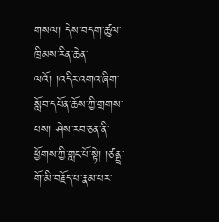གསལ། དེས་བདག་ཚུལ་ཁྲིམས་རིན་ཆེན་ལའོ། །འདིར་འགའ་ཞིག་སློབ་དཔོན་ཆོས་ཀྱི་གྲགས་པས། ཤེས་རབ་ཅན་ནི་ཕྱོགས་ཀྱི་གླང་པོ་སྟེ། །ཙནྡྲ་གོ་མི་བརྗོད་པ་རྣམ་པར་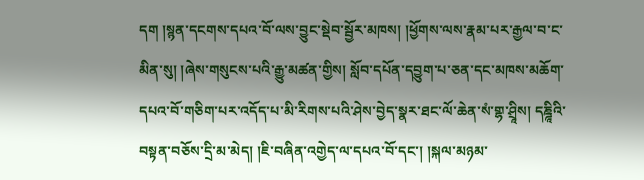དག །སྙན་དངགས་དཔའ་བོ་ལས་བྱུང་སྡེབ་སྦྱོར་མཁས། །ཕྱོགས་ལས་རྣམ་པར་རྒྱལ་བ་ང་མིན་སུ། །ཞེས་གསུངས་པའི་རྒྱུ་མཚན་གྱིས། སློབ་དཔོན་དབྱུག་པ་ཅན་དང་མཁས་མཆོག་དཔའ་བོ་གཅིག་པར་འདོད་པ་མི་རིགས་པའི་ཤེས་བྱེད་སྣར་ཐང་ལོ་ཆེན་སཾ་གྷ་ཤྲཱིས། དཎྜཱིའི་བསྟན་བཅོས་དྲི་མ་མེད། །ཇི་བཞིན་འགྱེད་ལ་དཔའ་བོ་དང་། །སྐལ་མཉམ་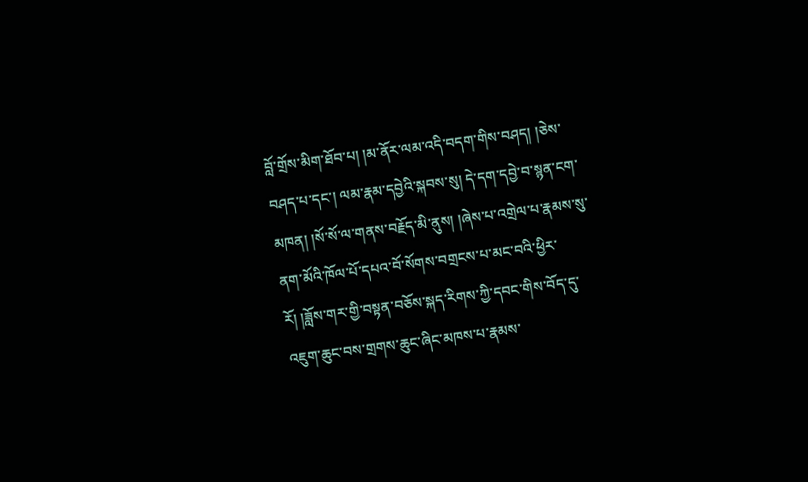བློ་གྲོས་མིག་ཐོབ་པ། །མ་ནོར་ལམ་འདི་བདག་གིས་བཤད། །ཅེས་བཤད་པ་དང་། ལམ་རྣམ་དབྱེའི་སྐབས་སུ། དེ་དག་དབྱེ་བ་སྙན་ངག་མཁན། །སོ་སོ་ལ་གནས་བརྗོད་མི་ནུས། །ཞེས་པ་འགྲེལ་པ་རྣམས་སུ་ནག་མོའི་ཁོལ་པོ་དཔའ་བོ་སོགས་བགྲངས་པ་མང་བའི་ཕྱིར་རོ། །ཟློས་གར་གྱི་བསྟན་བཅོས་སྐད་རིགས་ཀྱི་དབང་གིས་བོད་དུ་འཇུག་ཆུང་བས་གྲགས་ཆུང་ཞིང་མཁས་པ་རྣམས་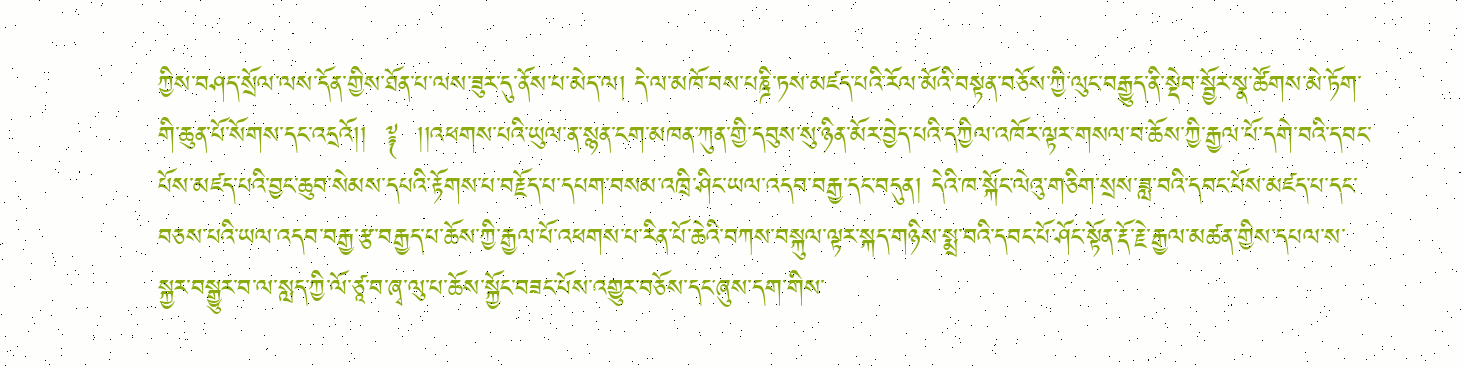ཀྱིས་བཤད་སྲོལ་ལས་དོན་གྱིས་ཐོན་པ་ལས་ཟུར་དུ་ནོས་པ་མེད་ལ། དེ་ལ་མཁོ་བས་པཎྜི་ཏས་མཛད་པའི་རོལ་མོའི་བསྟན་བཅོས་ཀྱི་ལུང་བརྒྱུད་ནི་སྡེབ་སྦྱོར་སྣ་ཚོགས་མེ་ཏོག་གི་ཆུན་པོ་སོགས་དང་འདྲའོ།།  ༈  །།འཕགས་པའི་ཡུལ་ན་སྙན་ངག་མཁན་ཀུན་གྱི་དབུས་སུ་ཉིན་མོར་བྱེད་པའི་དཀྱིལ་འཁོར་ལྟར་གསལ་བ་ཆོས་ཀྱི་རྒྱལ་པོ་དགེ་བའི་དབང་པོས་མཛད་པའི་བྱང་ཆུབ་སེམས་དཔའི་རྟོགས་པ་བརྗོད་པ་དཔག་བསམ་འཁྲི་ཤིང་ཡལ་འདབ་བརྒྱ་དང་བདུན། དེའི་ཁ་སྐོང་ལེའུ་གཅིག་སྲས་ཟླ་བའི་དབང་པོས་མཛད་པ་དང་བཅས་པའི་ཡལ་འདབ་བརྒྱ་རྩ་བརྒྱད་པ་ཆོས་ཀྱི་རྒྱལ་པོ་འཕགས་པ་རིན་པོ་ཆེའི་བཀས་བསྐུལ་ལྟར་སྐད་གཉིས་སྨྲ་བའི་དབང་པོ་ཤོང་སྟོན་རྡོ་རྗེ་རྒྱལ་མཚན་གྱིས་དཔལ་ས་སྐྱར་བསྒྱུར་བ་ལ་སླད་ཀྱི་ལོ་ཙཱ་བ་ཞྭ་ལུ་པ་ཆོས་སྐྱོང་བཟང་པོས་འགྱུར་བཅོས་དང་ཞུས་དག་གིས་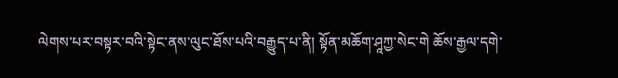ལེགས་པར་བསྟར་བའི་སྟེང་ནས་ལུང་ཐོས་པའི་བརྒྱུད་པ་ནི། སྟོན་མཆོག་ཤཱཀྱ་སེང་གེ ཆོས་རྒྱལ་དགེ་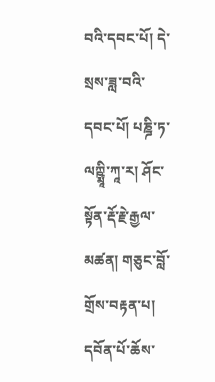བའི་དབང་པོ། དེ་སྲས་ཟླ་བའི་དབང་པོ། པཎྜི་ཏ་ལཀྵྨཱི་ཀཱ་ར། ཤོང་སྟོན་རྡོ་རྗེ་རྒྱལ་མཚན། གཅུང་བློ་གྲོས་བརྟན་པ། དབོན་པོ་ཆོས་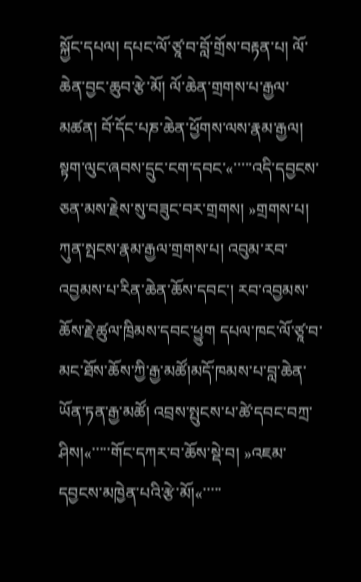སྐྱོང་དཔལ། དཔང་ལོ་ཙཱ་བ་བློ་གྲོས་བརྟན་པ། ལོ་ཆེན་བྱང་ཆུབ་རྩེ་མོ། ལོ་ཆེན་གྲགས་པ་རྒྱལ་མཚན། བོ་དོང་པཎ་ཆེན་ཕྱོགས་ལས་རྣམ་རྒྱལ། སྟག་ལུང་ཞབས་དྲུང་ངག་དབང་«་་་་་འདི་དབྱངས་ཅན་མས་རྗེས་སུ་བཟུང་བར་གྲགས། »གྲགས་པ། ཀུན་སྤངས་རྣམ་རྒྱལ་གྲགས་པ། འབུམ་རབ་འབྱམས་པ་རིན་ཆེན་ཆོས་དབང་། རབ་འབྱམས་ཆོས་རྗེ་ཚུལ་ཁྲིམས་དབང་ཕྱུག དཔལ་ཁང་ལོ་ཙཱ་བ་མང་ཐོས་ཆོས་ཀྱི་རྒྱ་མཚོ།མདོ་ཁམས་པ་བླ་ཆེན་ཡོན་ཏན་རྒྱ་མཚོ། འབྲས་སྤུངས་པ་ཚེ་དབང་བཀྲ་ཤིས།«་་་་་གོང་དཀར་བ་ཆོས་སྡེ་བ། »འཇམ་དབྱངས་མཁྱེན་པའི་རྩེ་མོ།«་་་་་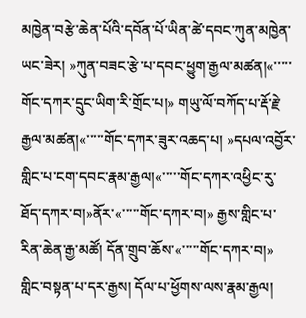མཁྱེན་བརྩེ་ཆེན་པོའི་དབོན་པོ་ཡིན་ཚེ་དབང་ཀུན་མཁྱེན་ཡང་ཟེར། »ཀུན་བཟང་རྩེ་པ་དབང་ཕྱུག་རྒྱལ་མཚན།«་་་་་གོང་དཀར་དྲུང་ཡིག་རི་གྲོང་པ།» གཡུ་ལོ་བཀོད་པ་རྡོ་རྗེ་རྒྱལ་མཚན།«་་་་་གོང་དཀར་ཟུར་འཆད་པ། »དཔལ་འབྱོར་གླིང་པ་ངག་དབང་རྣམ་རྒྱལ།«་་་་་གོང་དཀར་འཕྱིང་རུ་ཐོད་དཀར་བ།»ནོར་«་་་་་གོང་དཀར་བ།» རྒྱས་གླིང་པ་རིན་ཆེན་རྒྱ་མཚོ། དོན་གྲུབ་ཆོས་«་་་་་གོང་དཀར་བ།» གླིང་བསྟན་པ་དར་རྒྱས། དོལ་པ་ཕྱོགས་ལས་རྣམ་རྒྱལ།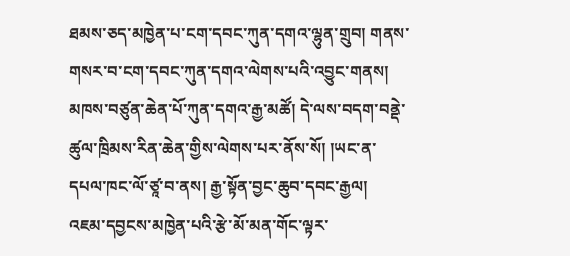ཐམས་ཅད་མཁྱེན་པ་ངག་དབང་ཀུན་དགའ་ལྷུན་གྲུབ། གནས་གསར་བ་ངག་དབང་ཀུན་དགའ་ལེགས་པའི་འབྱུང་གནས། མཁས་བཙུན་ཆེན་པོ་ཀུན་དགའ་རྒྱ་མཚོ། དེ་ལས་བདག་བནྡེ་ཚུལ་ཁྲིམས་རིན་ཆེན་གྱིས་ལེགས་པར་ནོས་སོ། །ཡང་ན་དཔལ་ཁང་ལོ་ཙཱ་བ་ནས། རྒྱ་སྟོན་བྱང་ཆུབ་དབང་རྒྱལ། འཇམ་དབྱངས་མཁྱེན་པའི་རྩེ་མོ་མན་གོང་ལྟར་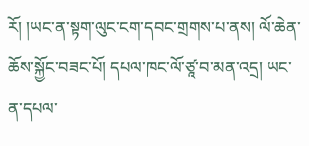རོ། །ཡང་ན་སྟག་ལུང་ངག་དབང་གྲགས་པ་ནས། ལོ་ཆེན་ཆོས་སྐྱོང་བཟང་པོ། དཔལ་ཁང་ལོ་ཙཱ་བ་མན་འདྲ། ཡང་ན་དཔལ་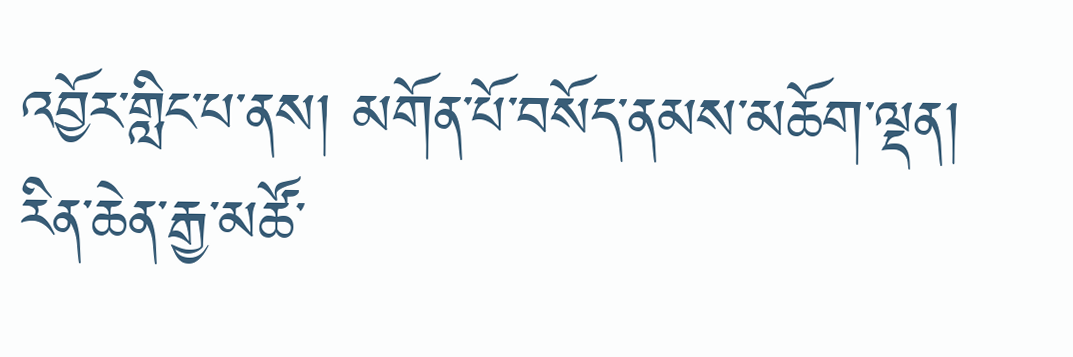འབྱོར་གླིང་པ་ནས། མགོན་པོ་བསོད་ནམས་མཆོག་ལྡན། རིན་ཆེན་རྒྱ་མཚོ་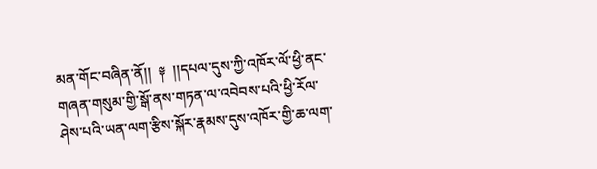མན་གོང་བཞིན་ནོ།།  ༈  །།དཔལ་དུས་ཀྱི་འཁོར་ལོ་ཕྱི་ནང་གཞན་གསུམ་གྱི་སྒོ་ནས་གཏན་ལ་འབེབས་པའི་ཕྱི་རོལ་ཤེས་པའི་ཡན་ལག་རྩིས་སྐོར་རྣམས་དུས་འཁོར་གྱི་ཆ་ལག་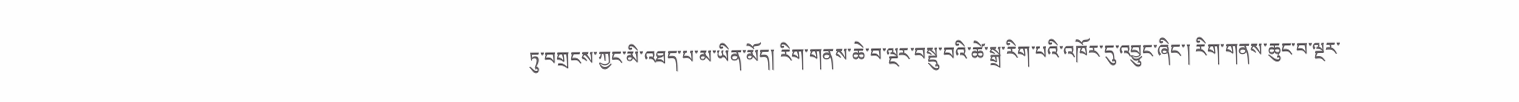ཏུ་བགྲངས་ཀྱང་མི་འཐད་པ་མ་ཡིན་མོད། རིག་གནས་ཆེ་བ་ལྔར་བསྡུ་བའི་ཚེ་སྒྲ་རིག་པའི་འཁོར་དུ་འབྱུང་ཞིང་། རིག་གནས་ཆུང་བ་ལྔར་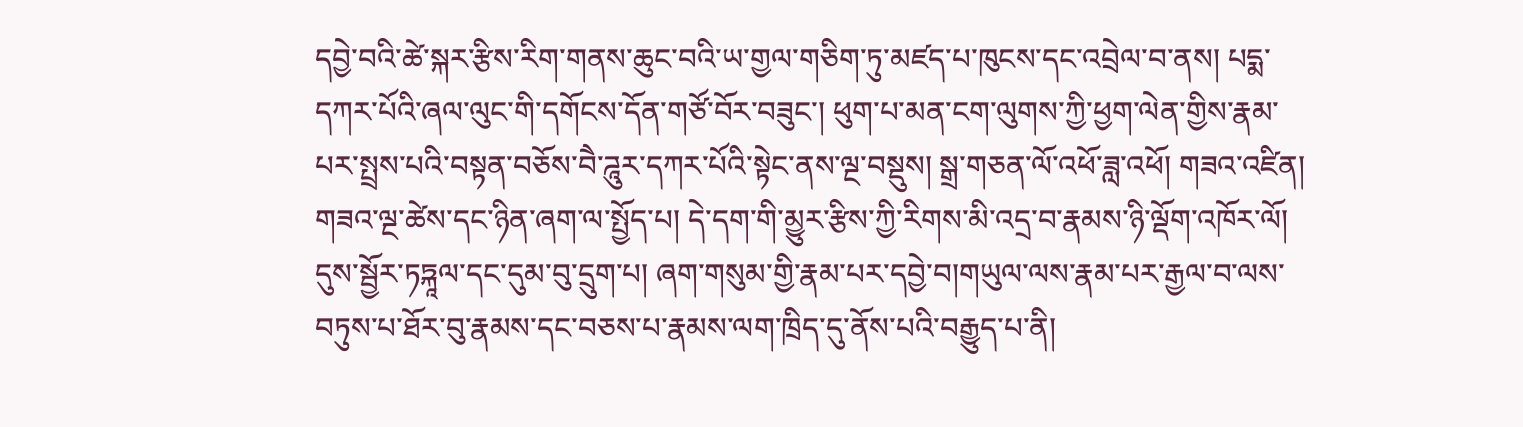དབྱེ་བའི་ཚེ་སྐར་རྩིས་རིག་གནས་ཆུང་བའི་ཡ་གྱལ་གཅིག་ཏུ་མཛད་པ་ཁུངས་དང་འབྲེལ་བ་ནས། པདྨ་དཀར་པོའི་ཞལ་ལུང་གི་དགོངས་དོན་གཙོ་བོར་བཟུང་། ཕུག་པ་མན་ངག་ལུགས་ཀྱི་ཕྱག་ལེན་གྱིས་རྣམ་པར་སྤྲས་པའི་བསྟན་བཅོས་བཻ་ཌཱུར་དཀར་པོའི་སྟེང་ནས་ལྔ་བསྡུས། སྒྲ་གཅན་ལོ་འཕོ་ཟླ་འཕོ། གཟའ་འཛིན། གཟའ་ལྔ་ཚེས་དང་ཉིན་ཞག་ལ་སྤྱོད་པ། དེ་དག་གི་མྱུར་རྩིས་ཀྱི་རིགས་མི་འདྲ་བ་རྣམས་ཉི་ལྡོག་འཁོར་ལོ། དུས་སྦྱོར་ཏཏྐཱལ་དང་དུམ་བུ་དྲུག་པ། ཞག་གསུམ་གྱི་རྣམ་པར་དབྱེ་བ།གཡུལ་ལས་རྣམ་པར་རྒྱལ་བ་ལས་བཏུས་པ་ཐོར་བུ་རྣམས་དང་བཅས་པ་རྣམས་ལག་ཁྲིད་དུ་ནོས་པའི་བརྒྱུད་པ་ནི།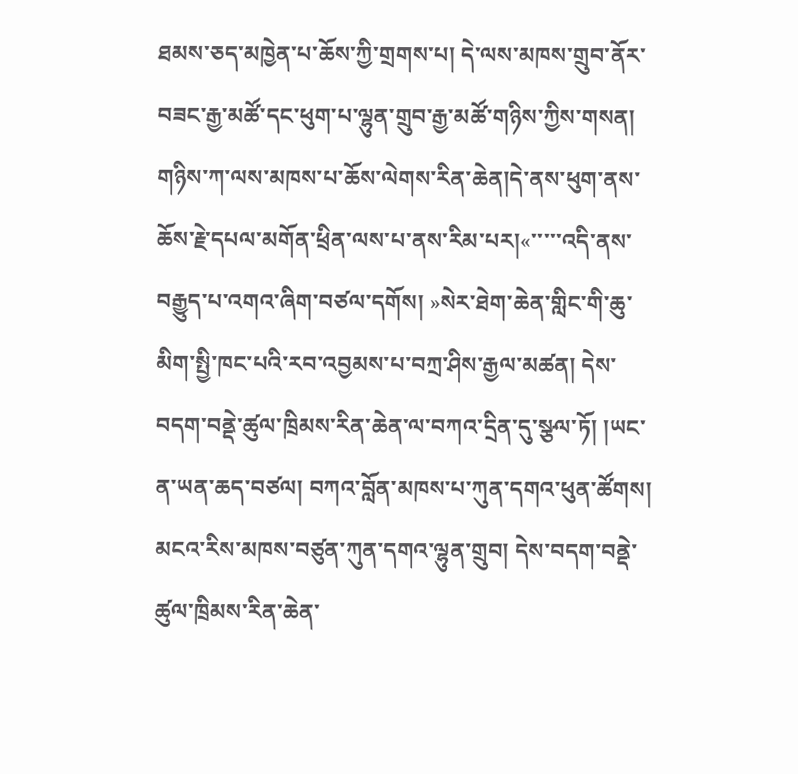ཐམས་ཅད་མཁྱེན་པ་ཆོས་ཀྱི་གྲགས་པ། དེ་ལས་མཁས་གྲུབ་ནོར་བཟང་རྒྱ་མཚོ་དང་ཕུག་པ་ལྷུན་གྲུབ་རྒྱ་མཚོ་གཉིས་ཀྱིས་གསན། གཉིས་ཀ་ལས་མཁས་པ་ཆོས་ལེགས་རིན་ཆེན།དེ་ནས་ཕུག་ནས་ཆོས་རྗེ་དཔལ་མགོན་ཕྲིན་ལས་པ་ནས་རིམ་པར།«་་་་་འདི་ནས་བརྒྱུད་པ་འགའ་ཞིག་བཙལ་དགོས། »སེར་ཐེག་ཆེན་གླིང་གི་ཆུ་མིག་སྤྱི་ཁང་པའི་རབ་འབྱམས་པ་བཀྲ་ཤིས་རྒྱལ་མཚན། དེས་བདག་བནྡེ་ཚུལ་ཁྲིམས་རིན་ཆེན་ལ་བཀའ་དྲིན་དུ་སྩལ་ཏོ། །ཡང་ན་ཡན་ཆད་བཙལ། བཀའ་བློན་མཁས་པ་ཀུན་དགའ་ཕུན་ཚོགས། མངའ་རིས་མཁས་བཙུན་ཀུན་དགའ་ལྷུན་གྲུབ། དེས་བདག་བནྡེ་ཚུལ་ཁྲིམས་རིན་ཆེན་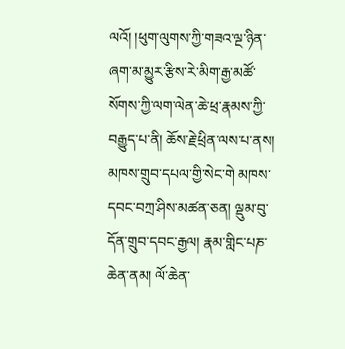ལའོ། །ཕུག་ལུགས་ཀྱི་གཟའ་ལྔ་ཉིན་ཞག་མ་མྱུར་རྩིས་རེ་མིག་རྒྱ་མཚོ་སོགས་ཀྱི་ལག་ལེན་ཆེ་ཕྲ་རྣམས་ཀྱི་བརྒྱུད་པ་ནི། ཆོས་རྗེ་ཕྲིན་ལས་པ་ནས། མཁས་གྲུབ་དཔལ་གྱི་སེང་གེ མཁས་དབང་བཀྲ་ཤིས་མཚན་ཅན། ལྡུམ་བུ་དོན་གྲུབ་དབང་རྒྱལ། རྣམ་གླིང་པཎ་ཆེན་ནམ། ལོ་ཆེན་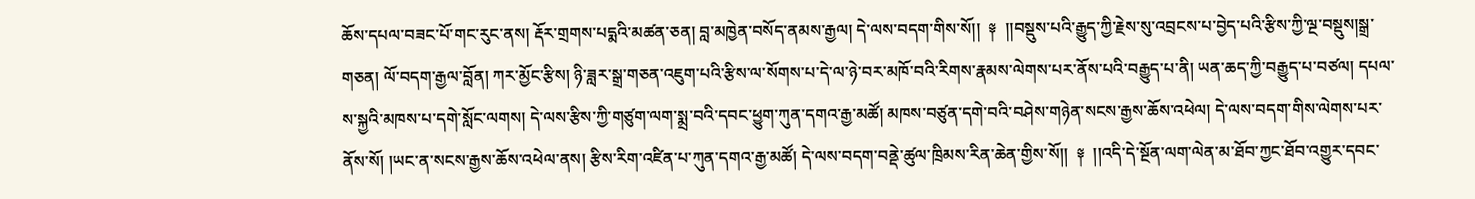ཆོས་དཔལ་བཟང་པོ་གང་རུང་ནས། རྡོར་གྲགས་པདྨའི་མཚན་ཅན། བླ་མཁྱེན་བསོད་ནམས་རྒྱལ། དེ་ལས་བདག་གིས་སོ།།  ༈  །།བསྡུས་པའི་རྒྱུད་ཀྱི་རྗེས་སུ་འབྲངས་པ་བྱེད་པའི་རྩིས་ཀྱི་ལྔ་བསྡུས།སྒྲ་གཅན། ལོ་བདག་རྒྱལ་བློན། ཀར་མྱོང་རྩིས། ཉི་ཟླར་སྒྲ་གཅན་འཇུག་པའི་རྩིས་ལ་སོགས་པ་དེ་ལ་ཉེ་བར་མཁོ་བའི་རིགས་རྣམས་ལེགས་པར་ནོས་པའི་བརྒྱུད་པ་ནི། ཡན་ཆད་ཀྱི་བརྒྱུད་པ་བཙལ། དཔལ་ས་སྐྱའི་མཁས་པ་དགེ་སློང་ལགས། དེ་ལས་རྩིས་ཀྱི་གཙུག་ལག་སྨྲ་བའི་དབང་ཕྱུག་ཀུན་དགའ་རྒྱ་མཚོ། མཁས་བཙུན་དགེ་བའི་བཤེས་གཉེན་སངས་རྒྱས་ཆོས་འཕེལ། དེ་ལས་བདག་གིས་ལེགས་པར་ནོས་སོ། །ཡང་ན་སངས་རྒྱས་ཆོས་འཕེལ་ནས། རྩིས་རིག་འཛིན་པ་ཀུན་དགའ་རྒྱ་མཚོ། དེ་ལས་བདག་བནྡེ་ཚུལ་ཁྲིམས་རིན་ཆེན་གྱིས་སོ།།  ༈  །།འདི་དེ་སྔོན་ལག་ལེན་མ་ཐོབ་ཀྱང་ཐོབ་འགྱུར་དབང་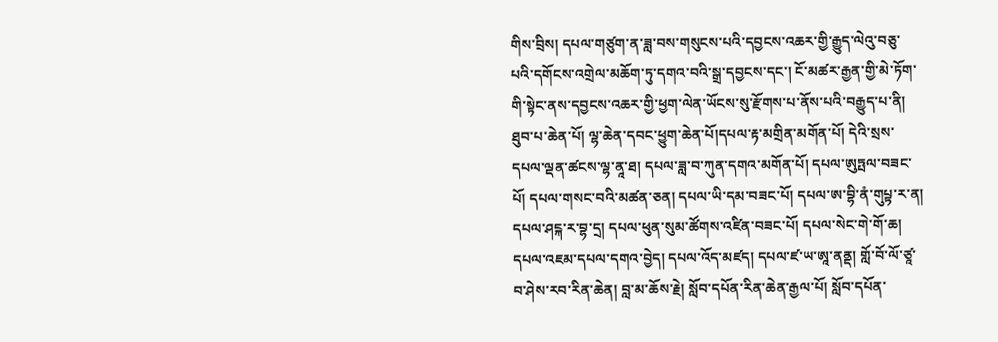གིས་བྲིས། དཔལ་གཙུག་ན་ཟླ་བས་གསུངས་པའི་དབྱངས་འཆར་གྱི་རྒྱུད་ལེའུ་བཅུ་པའི་དགོངས་འགྲེལ་མཆོག་ཏུ་དགའ་བའི་སྒྲ་དབྱངས་དང་། ངོ་མཚར་རྒྱན་གྱི་མེ་ཏོག་གི་སྟེང་ནས་དབྱངས་འཆར་གྱི་ཕྱག་ལེན་ཡོངས་སུ་རྫོགས་པ་ནོས་པའི་བརྒྱུད་པ་ནི། ཐུབ་པ་ཆེན་པོ། ལྷ་ཆེན་དབང་ཕྱུག་ཆེན་པོ།དཔལ་རྟ་མགྲིན་མགོན་པོ། དེའི་སྲས་དཔལ་ལྡན་ཚངས་ལྷ་ནཱ་ཐ། དཔལ་ཟླ་བ་ཀུན་དགའ་མགོན་པོ། དཔལ་ཨུཏྤལ་བཟང་པོ། དཔལ་གསང་བའི་མཚན་ཅན། དཔལ་ཡི་དམ་བཟང་པོ། དཔལ་ཨ་བྷི་ནཾ་གུཔྟ་ར་ན། དཔལ་ཤངྐ་ར་བྷ་དྲ། དཔལ་ཕུན་སུམ་ཚོགས་འཛིན་བཟང་པོ། དཔལ་སེང་གེ་གོ་ཆ། དཔལ་འཇམ་དཔལ་དགའ་བྱེད། དཔལ་འོད་མཛད། དཔལ་ཛ་ཡ་ཨཱ་ནནྡ། གློ་བོ་ལོ་ཙཱ་བ་ཤེས་རབ་རིན་ཆེན། བླ་མ་ཆོས་རྗེ། སློབ་དཔོན་རིན་ཆེན་རྒྱལ་པོ། སློབ་དཔོན་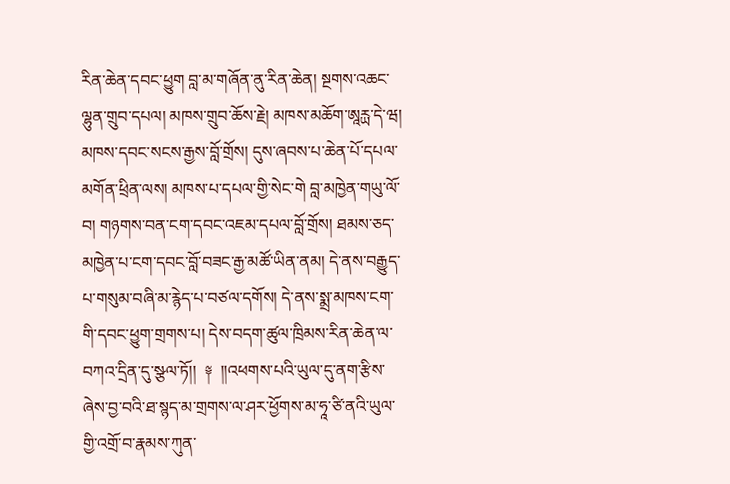རིན་ཆེན་དབང་ཕྱུག བླ་མ་གཞོན་ནུ་རིན་ཆེན། སྔགས་འཆང་ལྷུན་གྲུབ་དཔལ། མཁས་གྲུབ་ཆོས་རྗེ། མཁས་མཆོག་ཨཱརྻ་དེ་ཝ། མཁས་དབང་སངས་རྒྱས་བློ་གྲོས། དུས་ཞབས་པ་ཆེན་པོ་དཔལ་མགོན་ཕྲིན་ལས། མཁས་པ་དཔལ་གྱི་སེང་གེ བླ་མཁྱེན་གཡུ་ལོ་བ། གཉགས་བན་ངག་དབང་འཇམ་དཔལ་བློ་གྲོས། ཐམས་ཅད་མཁྱེན་པ་ངག་དབང་བློ་བཟང་རྒྱ་མཚོ་ཡིན་ནམ། དེ་ནས་བརྒྱུད་པ་གསུམ་བཞི་མ་རྙེད་པ་བཙལ་དགོས། དེ་ནས་སྨྲ་མཁས་ངག་གི་དབང་ཕྱུག་གྲགས་པ། དེས་བདག་ཚུལ་ཁྲིམས་རིན་ཆེན་ལ་བཀའ་དྲིན་དུ་སྩལ་ཏོ།།  ༈  །།འཕགས་པའི་ཡུལ་དུ་ནག་རྩིས་ཞེས་བྱ་བའི་ཐ་སྙད་མ་གྲགས་ལ་ཤར་ཕྱོགས་མ་ཧཱ་ཙི་ནའི་ཡུལ་གྱི་འགྲོ་བ་རྣམས་ཀུན་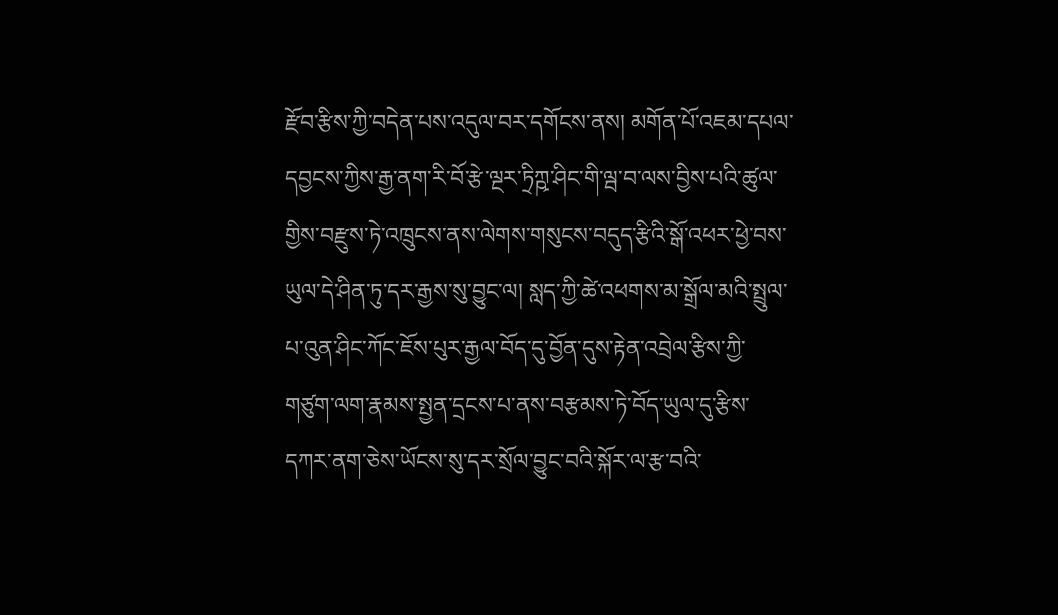རྫོབ་རྩིས་ཀྱི་བདེན་པས་འདུལ་བར་དགོངས་ནས། མགོན་པོ་འཇམ་དཔལ་དབྱངས་ཀྱིས་རྒྱ་ནག་རི་བོ་རྩེ་ལྔར་ཏྲིཀྵ་ཤིང་གི་ལྦ་བ་ལས་བྱིས་པའི་ཚུལ་གྱིས་བརྫུས་ཏེ་འཁྲུངས་ནས་ལེགས་གསུངས་བདུད་རྩིའི་སྒོ་འཕར་ཕྱེ་བས་ཡུལ་དེ་ཤིན་ཏུ་དར་རྒྱས་སུ་བྱུང་ལ། སླད་ཀྱི་ཚེ་འཕགས་མ་སྒྲོལ་མའི་སྤྲུལ་པ་འུན་ཤིང་ཀོང་ཇོས་པུར་རྒྱལ་བོད་དུ་བྱོན་དུས་རྟེན་འབྲེལ་རྩིས་ཀྱི་གཙུག་ལག་རྣམས་སྤྱན་དྲངས་པ་ནས་བརྩམས་ཏེ་བོད་ཡུལ་དུ་རྩིས་དཀར་ནག་ཅེས་ཡོངས་སུ་དར་སྲོལ་བྱུང་བའི་སྐོར་ལ་རྩ་བའི་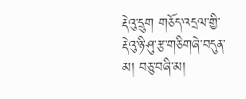རྡེའུ་དྲུག གཅོད་འདྲལ་གྱི་རྡེའུ་ཉི་ཤུ་རྩ་གཅིགཞེ་བདུན་མ། བཅུ་བཞི་མ།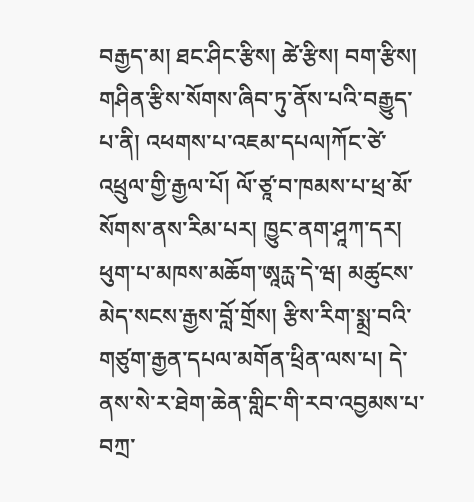བརྒྱད་མ། ཐང་ཤིང་རྩིས། ཚེ་རྩིས། བག་རྩིས། གཤིན་རྩིས་སོགས་ཞིབ་ཏུ་ནོས་པའི་བརྒྱུད་པ་ནི། འཕགས་པ་འཇམ་དཔལ།ཀོང་ཙེ་འཕྲུལ་གྱི་རྒྱལ་པོ། ལོ་ཙཱ་བ་ཁམས་པ་ཕྲ་མོ་སོགས་ནས་རིམ་པར། ཁྱུང་ནག་ཤཱཀ་དར། ཕུག་པ་མཁས་མཆོག་ཨཱརྻ་དེ་ཝ། མཚུངས་མེད་སངས་རྒྱས་བློ་གྲོས། རྩིས་རིག་སྨྲ་བའི་གཙུག་རྒྱན་དཔལ་མགོན་ཕྲིན་ལས་པ། དེ་ནས་སེ་ར་ཐེག་ཆེན་གླིང་གི་རབ་འབྱམས་པ་བཀྲ་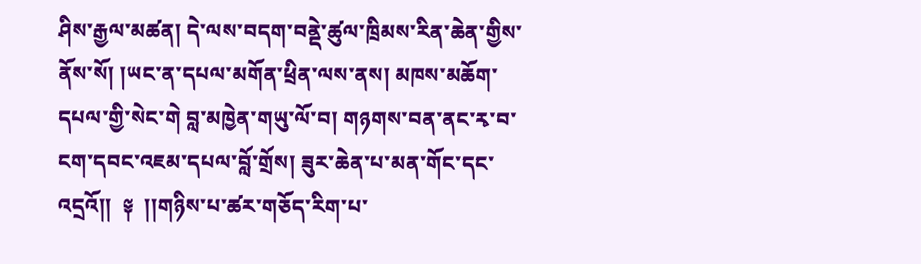ཤིས་རྒྱལ་མཚན། དེ་ལས་བདག་བནྡེ་ཚུལ་ཁྲིམས་རིན་ཆེན་གྱིས་ནོས་སོ། །ཡང་ན་དཔལ་མགོན་ཕྲིན་ལས་ནས། མཁས་མཆོག་དཔལ་གྱི་སེང་གེ བླ་མཁྱེན་གཡུ་ལོ་བ། གཉགས་བན་ནང་རྭ་བ་ངག་དབང་འཇམ་དཔལ་བློ་གྲོས། ཟུར་ཆེན་པ་མན་གོང་དང་འདྲའོ།།  ༈  །།གཉིས་པ་ཚར་གཅོད་རིག་པ་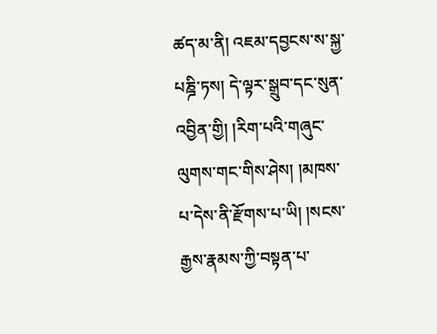ཚད་མ་ནི། འཇམ་དབྱངས་ས་སྐྱ་པཎྜི་ཏས། དེ་ལྟར་སྒྲུབ་དང་སུན་འབྱིན་གྱི། །རིག་པའི་གཞུང་ལུགས་གང་གིས་ཤེས། །མཁས་པ་དེས་ནི་རྫོགས་པ་ཡི། །སངས་རྒྱས་རྣམས་ཀྱི་བསྟན་པ་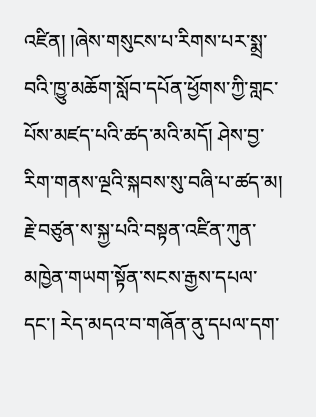འཛིན། །ཞེས་གསུངས་པ་རིགས་པར་སྨྲ་བའི་ཁྱུ་མཆོག་སློབ་དཔོན་ཕྱོགས་ཀྱི་གླང་པོས་མཛད་པའི་ཚད་མའི་མདོ། ཤེས་བྱ་རིག་གནས་ལྔའི་སྐབས་སུ་བཞི་པ་ཚད་མ། རྗེ་བཙུན་ས་སྐྱ་པའི་བསྟན་འཛིན་ཀུན་མཁྱེན་གཡག་སྟོན་སངས་རྒྱས་དཔལ་དང་། རེད་མདའ་བ་གཞོན་ནུ་དཔལ་དག་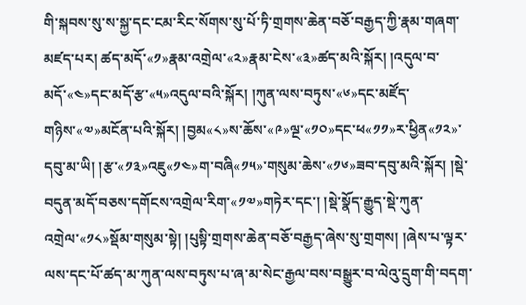གི་སྐབས་སུ་ས་སྐྱ་དང་ངམ་རིང་སོགས་སུ་པོ་ཏི་གྲགས་ཆེན་བཅོ་བརྒྱད་ཀྱི་རྣམ་གཞག་མཛད་པར། ཚད་མདོ་«༡»རྣམ་འགྲེལ་«༢»རྣམ་ངེས་«༣»ཚད་མའི་སྐོར། །འདུལ་བ་མདོ་«༤»དང་མདོ་རྩ་«༥»འདུལ་བའི་སྐོར། །ཀུན་ལས་བཏུས་«༦»དང་མཛོད་གཉིས་«༧»མངོན་པའི་སྐོར། །བྱམ«༨»ས་ཆོས་«༩»ལྔ་«༡༠»དང་ཕ«༡༡»ར་ཕྱིན«༡༢»་དབུ་མ་ཡི། །རྩ་«༡༣»འཇུ«༡༤»ག་བཞི«༡༥»་གསུམ་ཆེས་«༡༦»ཟབ་དབུ་མའི་སྐོར། །སྡེ་བདུན་མདོ་བཅས་དགོངས་འགྲེལ་རིག་«༡༧»གཏེར་དང་། །སྡེ་སྣོད་རྒྱུད་སྡེ་ཀུན་འགྲེལ་«༡༨»སྡོམ་གསུམ་སྟེ། །པུསྟི་གྲགས་ཆེན་བཅོ་བརྒྱད་ཞེས་སུ་གྲགས། །ཞེས་པ་ལྟར་ལས་དང་པོ་ཚད་མ་ཀུན་ལས་བཏུས་པ་ཞ་མ་སེང་རྒྱལ་བས་བསྒྱུར་བ་ལེའུ་དྲུག་གི་བདག་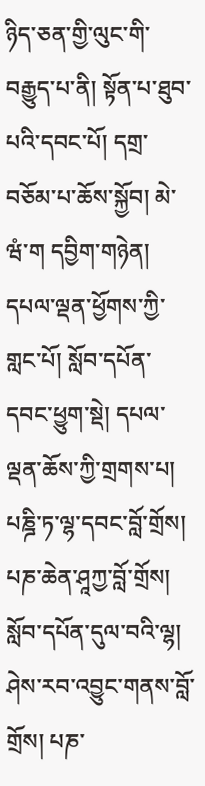ཉིད་ཅན་གྱི་ལུང་གི་བརྒྱུད་པ་ནི། སྟོན་པ་ཐུབ་པའི་དབང་པོ། དགྲ་བཅོམ་པ་ཆོས་སྐྱོབ། མེ་ཝཾ་ག དབྱིག་གཉེན། དཔལ་ལྡན་ཕྱོགས་ཀྱི་གླང་པོ། སློབ་དཔོན་དབང་ཕྱུག་སྡེ། དཔལ་ལྡན་ཆོས་ཀྱི་གྲགས་པ། པཎྜི་ཏ་ལྷ་དབང་བློ་གྲོས། པཎ་ཆེན་ཤཱཀྱ་བློ་གྲོས། སློབ་དཔོན་དུལ་བའི་ལྷ། ཤེས་རབ་འབྱུང་གནས་བློ་གྲོས། པཎ་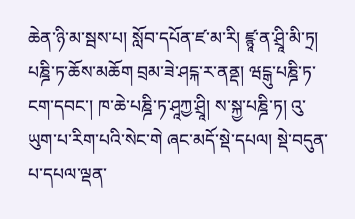ཆེན་ཉི་མ་སྦས་པ། སློབ་དཔོན་ཛ་མ་རི། ཛྙཱ་ན་ཤྲཱི་མི་ཏྲ། པཎྜི་ཏ་ཆོས་མཆོག བྲམ་ཟེ་ཤངྐ་ར་ནནྡ། ཝངྒུ་པཎྜི་ཏ་ངག་དབང་། ཁ་ཆེ་པཎྜི་ཏ་ཤཱཀྱ་ཤྲཱི། ས་སྐྱ་པཎྜི་ཏ། འུ་ཡུག་པ་རིག་པའི་སེང་གེ ཞང་མདོ་སྡེ་དཔལ། སྡེ་བདུན་པ་དཔལ་ལྡན་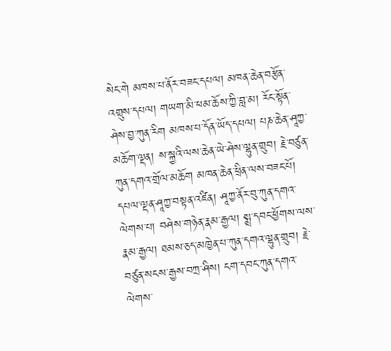སེང་གེ མཁས་པ་ནོར་བཟང་དཔལ། མཁན་ཆེན་བརྩོན་འགྲུས་དཔལ། གཡག་མི་ཕམ་ཆོས་ཀྱི་བླ་མ། རོང་སྟོན་ཤེས་བྱ་ཀུན་རིག མཁས་པ་དོན་ཡོད་དཔལ། པཎ་ཆེན་ཤཱཀྱ་མཆོག་ལྡན། ས་སྐྱའི་ལས་ཆེན་ཡེ་ཤེས་ལྷུན་གྲུབ། རྗེ་བཙུན་ཀུན་དགའ་གྲོལ་མཆོག མཁན་ཆེན་ཕྲིན་ལས་བཟང་པོ། དཔལ་ལྡན་ཤཱཀྱ་བསྟན་འཛིན། ཤཱཀྱ་ནོར་བུ་ཀུན་དགའ་ལེགས་པ། བཤེས་གཉེན་རྣམ་རྒྱལ། སྨྲ་དབང་ཕྱོགས་ལས་རྣམ་རྒྱལ། ཐམས་ཅད་མཁྱེན་པ་ཀུན་དགའ་ལྷུན་གྲུབ། རྗེ་བཙུན་སངས་རྒྱས་བཀྲ་ཤིས། ངག་དབང་ཀུན་དགའ་ལེགས་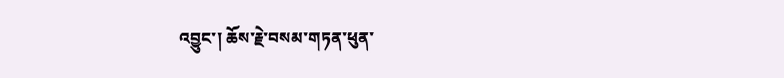འབྱུང་། ཆོས་རྗེ་བསམ་གཏན་ཕུན་